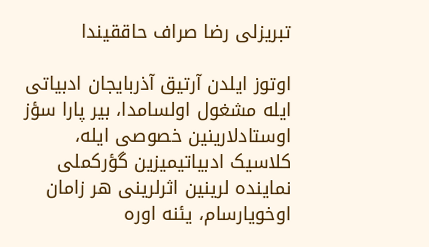تبریزلی رضا صراف حاققیندا

اوتوز ایلدن آرتیق آذربایجان ادبیاتی ایله مشغول اولسامدا، بیر پارا سؤز اوستادلارینین خصوصی ایله، کلاسیک ادبیاتیمیزین گؤرکملی نماینده لرینین اثرلرینی هر زامان اوخویارسام، یئنه اوره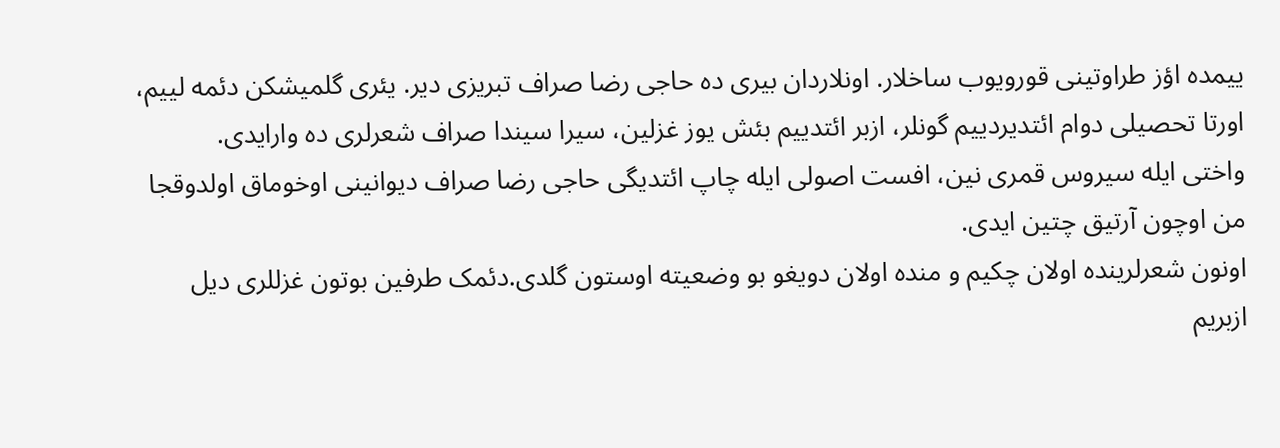ییمده اؤز طراوتینی قورویوب ساخلار. اونلاردان بیری ده حاجی رضا صراف تبریزی دیر. یئری گلمیشکن دئمه لییم، اورتا تحصیلی دوام ائتدیردییم گونلر، ازبر ائتدییم بئش یوز غزلین، سیرا سیندا صراف شعرلری ده وارایدی.
واختی ایله سیروس قمری نین، افست اصولی ایله چاپ ائتدیگی حاجی رضا صراف دیوانینی اوخوماق اولدوقجا من اوچون آرتیق چتین ایدی.
اونون شعرلرینده اولان چکیم و منده اولان دویغو بو وضعیته اوستون گلدی.دئمک طرفین بوتون غزللری دیل ازبریم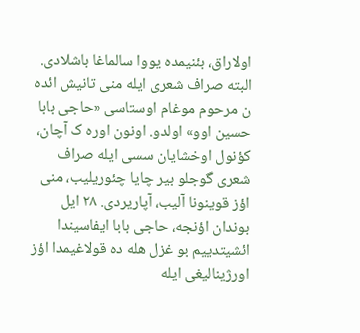اولاراق، بئنیمده یووا سالماغا باشلادی.
البته صراف شعری ایله منی تانیش ائده ن مرحوم موغام اوستاسی «حاجی بابا حسین اوو» اولدو. اونون اوره ک آچان، کؤنول اوخشایان سسی ایله صراف شعری گوجلو بیر چایا چئوریلیب، منی اؤز قوینونا آلیب، آپاریردی. ۲۸ ایل بوندان اؤنجه، حاجی بابا ایفاسیندا ائشیتدییم بو غزل هله ده قولاغیمدا اؤز اورژینالیغی ایله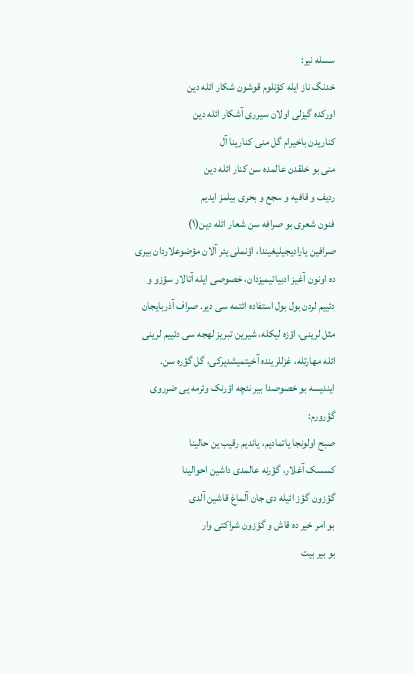سسله نیر:
خدنگ ناز ایله کؤنلوم قوشون شکار ائله دین
اورکده گیزلی اولان سیرری آشکار ائله دین
کناریدن باخیرام گل منی کنارینا آل
منی بو خلقدن عالمده سن کنار ائله دین
ردیف و قافیه و سجع و بحری بیلمز ایدیم
فنون شعری بو صرافه سن شعار ائله دین(۱)
صرافین یارادیجیلیغیندا، اؤنملی یئر آلان مؤضوعلاردان بیری ده اونون آغیز ادبیاتیمیزدان، خصوصی ایله آتالار سؤزو و دئییم لردن بول بول استفاده ائتمه سی دیر. صراف آذربایجان مثل لرینی، اؤزه لیکله، شیرین تبریز لهجه سی دئییم لرینی ائله مهارتله، غزللرینده آخیتمیشدیرکی، گل گؤره سن.
ایندیسه بو خصوصدا بیر نئچه اؤرنک وئرمه یی ضرروی گؤرورم:
صبح اولونجا یاتمادیم، یاندیم رقیب ین حالینا
کسسک آغلار، گؤرنه عالمدی داشین احوالینا
گؤزون گؤز ائیله دی جان آلماغ قاشین آلدی
بو امر خیر ده قاش و گؤزون شراکتی وار
بو بیر بیت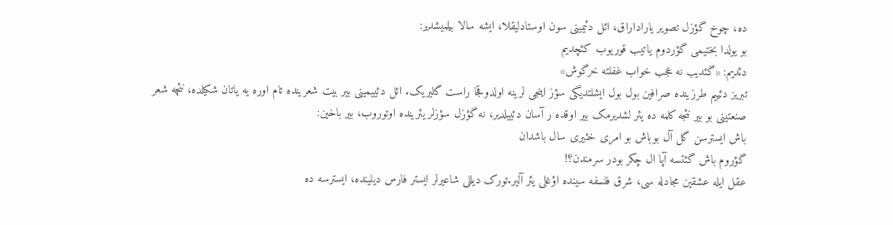ده، چوخ گؤزل تصویر یاراداراق، ائل دئیمینی سون اوستادلیقلا، ایشه سالا بیلمیشدیر:
بو یولدا بختیمی گؤردوم یاتیب قوریوب کئچدیم
دئدیم: «گئدیب نه عجب خواب غفلته خرگوش»
تبریز دئییم طرزینده صرافین بول بول ایشلتدیگی سؤز اینجی لرینه اولدوقجا راست گلیریک. ائل دئییمینی بیر بیت شعرینده تام اوره یه یاتان شکیلده، نئچه شعر صنعتینی بو بیر نئجه کلمه ده یئر لشدیرمک بیر اوقده ر آسان دئییلدیر، نه گؤزل سؤزلر یئرینده اوتوروب، بیر باخین:
باش ایسترسن گل آل بوباش بو امری خئیری سال باشدان
گؤروم باش گئتسه آپا ال چکر بودر سرمندن؟!
عقل ایله عشقین مجادله سی، شرق فلسفه سینده اؤغلی یئر آلیر.تورک دیللی شاعیرلر ایستر فارس دیلینده، ایسترسه ده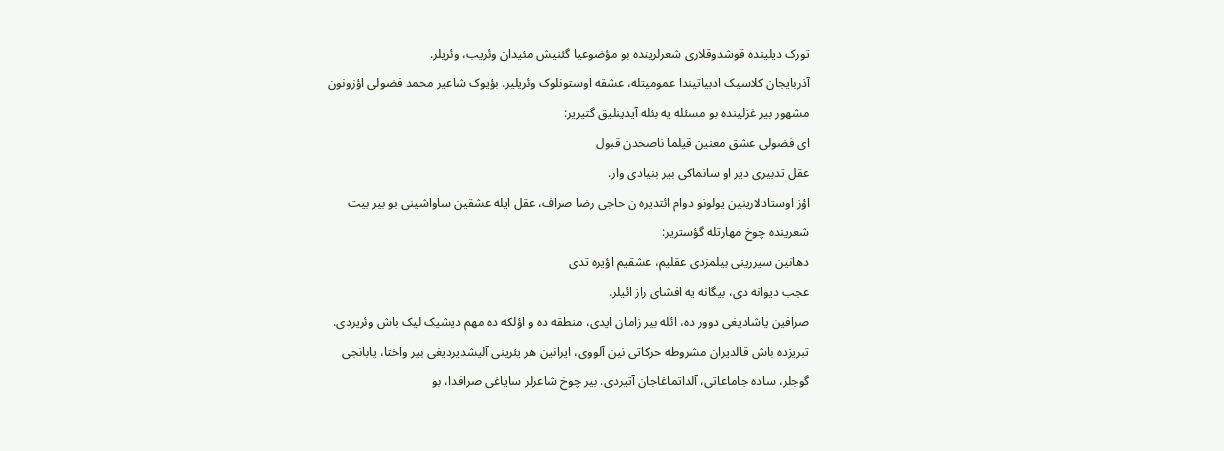تورک دیلینده قوشدوقلاری شعرلرینده بو مؤضوعیا گئنیش مئیدان وئریب، وئریلر.
آذربایجان کلاسیک ادبیاتیندا عمومیتله، عشقه اوستونلوک وئریلیر. بؤیوک شاعیر محمد فضولی اؤزونون مشهور بیر غزلینده بو مسئله یه بئله آیدینلیق گتیریر:
ای فضولی عشق معنین قیلما ناصحدن قبول
عقل تدبیری دیر او سانماکی بیر بنیادی وار.
اؤز اوستادلارینین یولونو دوام ائتدیره ن حاجی رضا صراف، عقل ایله عشقین ساواشینی بو بیر بیت شعرینده چوخ مهارتله گؤستریر:
دهانین سیررینی بیلمزدی عقلیم، عشقیم اؤیره تدی
عجب دیوانه دی، بیگانه یه افشای راز ائیلر.
صرافین یاشادیغی دوور ده، ائله بیر زامان ایدی، منطقه ده و اؤلکه ده مهم دیشیک لیک باش وئریردی. تبریزده باش قالدیران مشروطه حرکاتی نین آلووی، ایرانین هر یئرینی آلیشدیردیغی بیر واختا، یابانجی گوجلر، ساده جاماعاتی، آلداتماغاجان آتیردی. بیر چوخ شاعرلر سایاغی صرافدا، بو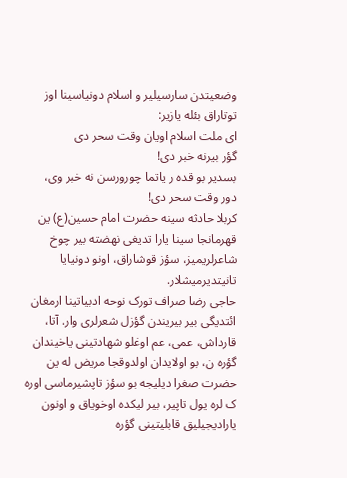وضعیتدن سارسیلیر و اسلام دونیاسینا اوز توتاراق بئله یازیر:
ای ملت اسلام اویان وقت سحر دی
گؤر بیرنه خبر دی!
بسدیر بو قده ر یاتما چورورسن نه خبر وی،
دور وقت سحر دی!
کربلا حادثه سینه حضرت امام حسین(ع) ین قهرمانجا سینا یارا تدیغی نهضته بیر چوخ شاعرلریمیز، سؤز قوشاراق، اونو دونیایا تانیتدیرمیشلار.
حاجی رضا صراف تورک نوحه ادبیاتینا ارمغان ائتدیگی بیر بیریندن گؤزل شعرلری وار. آتا، قارداش، عمی، عم اوغلو شهادتینی یاخیندان گؤره ن، بو اولایدان اولدوقجا مریض له ین حضرت صغرا دیلیجه بو سؤز تاپشیرماسی اوره ک لره یول تاپیر، بیر لیکده اوخویاق و اونون یارادیجیلیق قابلیتینی گؤره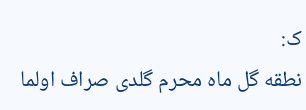ک:
نطقه گل ماه محرم گلدی صراف اولما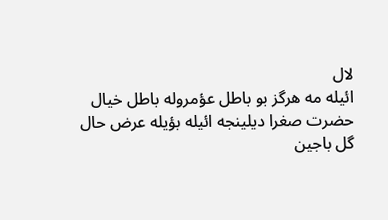لال
ائیله مه هرگز بو باطل عؤمروله باطل خیال
حضرت صغرا دیلینجه ائیله بؤیله عرض حال
گل باجین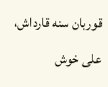قوربان سنه قارداش، علی خوش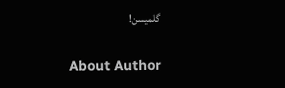گلمیسن!

About Author